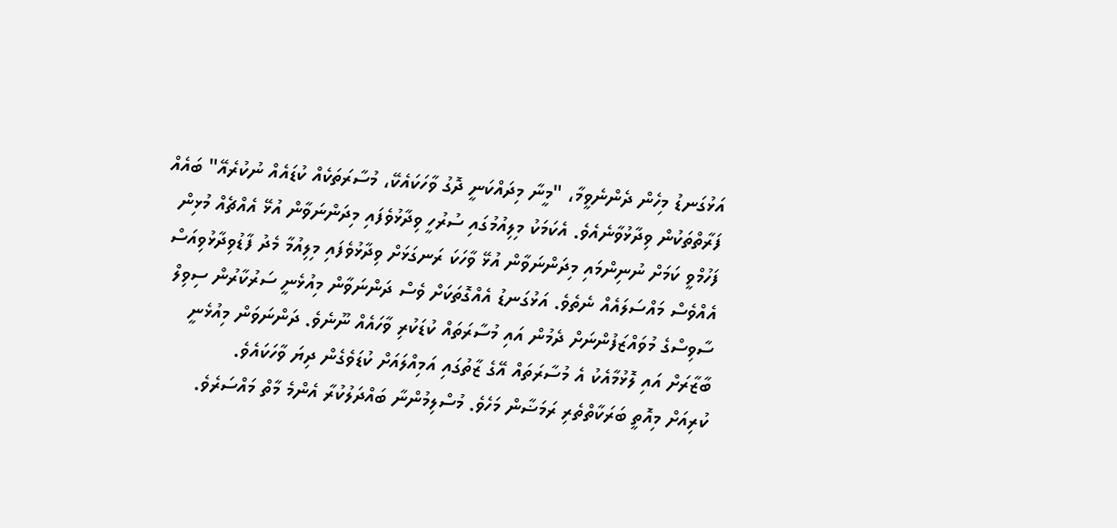އަޅުގަނޑު މިހެން ދެންނެވީމާ، "މީނާ މިދައްކަނީ ދޮގު ވާހަކައެކޭ، މުސާރަތަކެއް ކުޑައެއް ނުކުރެއޭ" ބައެއް ފަރާތްތަކުން ވިދާޅުވާނެއެވެ. އެކަމަކު މިލިއުމުގައި ސުރުހީ ވިދާޅުވެފައި މިދަންނަވާން އުޅޭ އެއްޗެއް މުޅިން ފަހުމްވީ ކަމަށް ނުނިންމައި މިދަންނަވާން އުޅޭ ވާހަކަ ރަނގަޅަށް ވިދާޅުވެފައި މިލިއުމާ މެދު ފާޑުވިދާޅުވިއަސް އެއްވެސް މައްސަލައެއް ނެތެވެ. އަޅުގަނޑު އެއްގޮތަކަށް ވެސް ދަންނަވާން މިއުޅެނީ ސަރުކާރުން ސިވިލް ސާވިސްގެ މުވައްޒަފުންނަށް ދެމުން އައި މުސާރަތައް ކުޑަކުރި ވާހައެއް ނޫނެވެ. ދަންނަވަން މިއުޅެނީ ބާޒާރަށް އައި ލޮޅުމާއެކު އެ މުސާރަތައް އޭގެ ޒާތުގައި އަމިއްލައަށް ކުޑަވެގެން ދިޔަ ވާހަކައެވެ.
ކުރިއަށް މިއޮތީ ބަރަކާތްތެރި ރަމަޟާން މަހެވެ. މުސްލިމުންނާ ބައްދަލުކުރާ އެންމެ މާތް މައްސަރެވެ.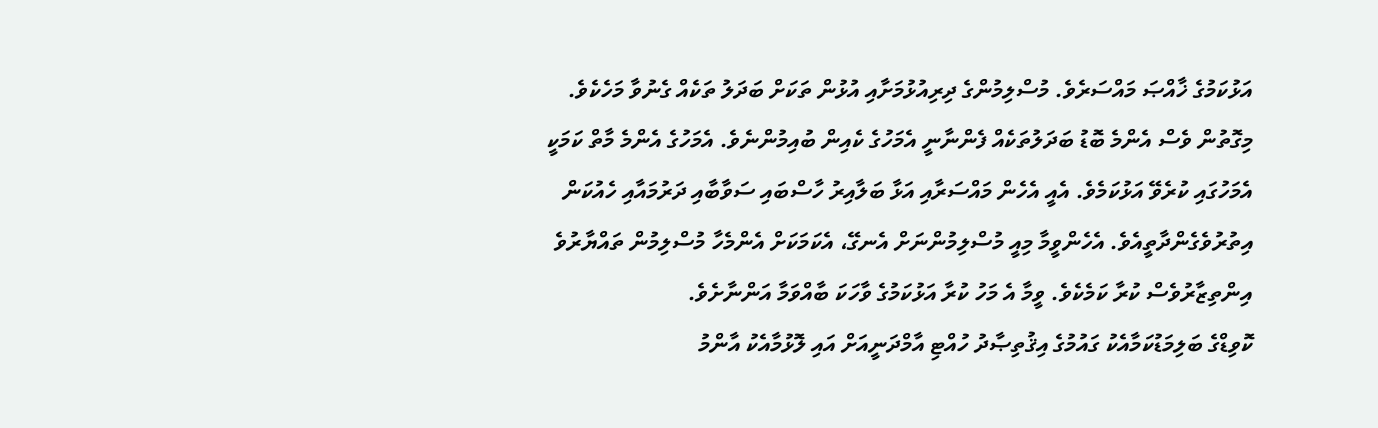އަޅުކަމުގެ ޚާއްޞަ މައްސަރެވެ. މުސްލިމުންގެ ދިރިއުޅުމަށާއި އުޅުން ތަކަށް ބަދަލު ތަކެއް ގެނުވާ މަހެކެވެ. މިގޮތުން ވެސް އެންމެ ބޮޑު ބަދަލުތަކެއް ފެންނާނީ އެމަހުގެ ކެއިން ބުއިމުންނެވެ. އެމަހުގެ އެންމެ މާތް ކަމަކީ އެމަހުގައި ކުރެވޭ އަޅުކަމެވެ. އެއީ އެހެން މައްސަރާއި އަޅާ ބަލާއިރު ހާސްބައި ސަވާބާއި ދަރުމައާއި ހެއުކަން އިތުރުވެގެންދާތީއެވެ. އެހެންވީމާ މިއީ މުސްލިމުންނަށް އެނގޭ، އެކަމަކަށް އެންމެހާ މުސްލިމުން ތައްޔާރުވެ އިންތިޒާރުވެސް ކުރާ ކަމެކެވެ. ވީމާ އެ މަހު ކުރާ އަޅުކަމުގެ ވާހަކަ ބާއްވަމާ އަންނާށެވެ.
ކޮވިޑްގެ ބަލިމަޑުކަމާއެކު ގައުމުގެ އިޤުތިޞާދު ހުއްޓި އާމްދަނީއަށް އައި ލޮޅުމާއެކު އާންމު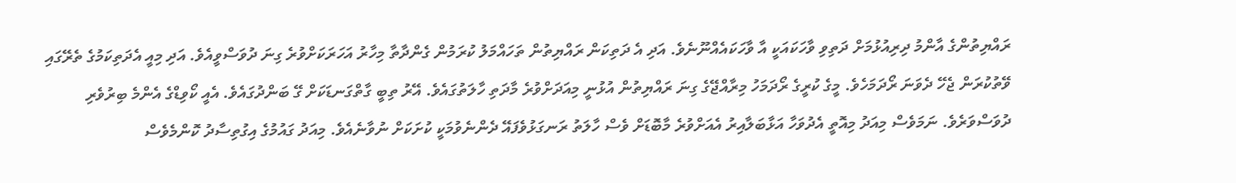ރައްޔިތުންގެ އާންމު ދިރިއުޅުމަށް ދަތިވި ވާހަކައަކީ އާ ވާހަކައެއްނޫނެވެ. އަދި އެ ދަތިކަން ރައްޔިތުން ތަހައްމަލު ކުރަމުން ގެންދާތާ މިހާރު އަހަރަކަށްވުރެ ގިނަ ދުވަސްވީއެވެ. އަދި މިއީ އެދަތިކަމުގެ ތެރޭގައި ވޭތުކުރަން ޖެހޭ ދެވަނަ ރޯދަމަހެވެ. މީގެ ކުރީގެ ރޯދަމަހު މިރާއްޖޭގެ ގިނަ ރައްޔިތުން އުޅުނީ މިއަދަށްވުރެ މާދަތި ހާލަތުގައެވެ. އޭރު ތިބީ ގާތްގަނޑަކަށް ގޭ ބަންދުގައެވެ. އެއީ ކޯވިޑްގެ އެންމެ ބިރުވެރި ދުވަސްވަރެވެ. ނަމަވެސް މިއަދު މިއޮތީ އެދުވަހާ އަޅާބަލާއިރު އެއަށްވުރެ މާބޮޑަށް ވެސް ހާލަތު ރަނގަޅުވެފައޭ ދެންނެވުމަކީ ކުށަކަށް ނުވާނެއެވެ. މިއަދު ގައުމުގެ އިގުތިސާދު ކޮންމެވެސް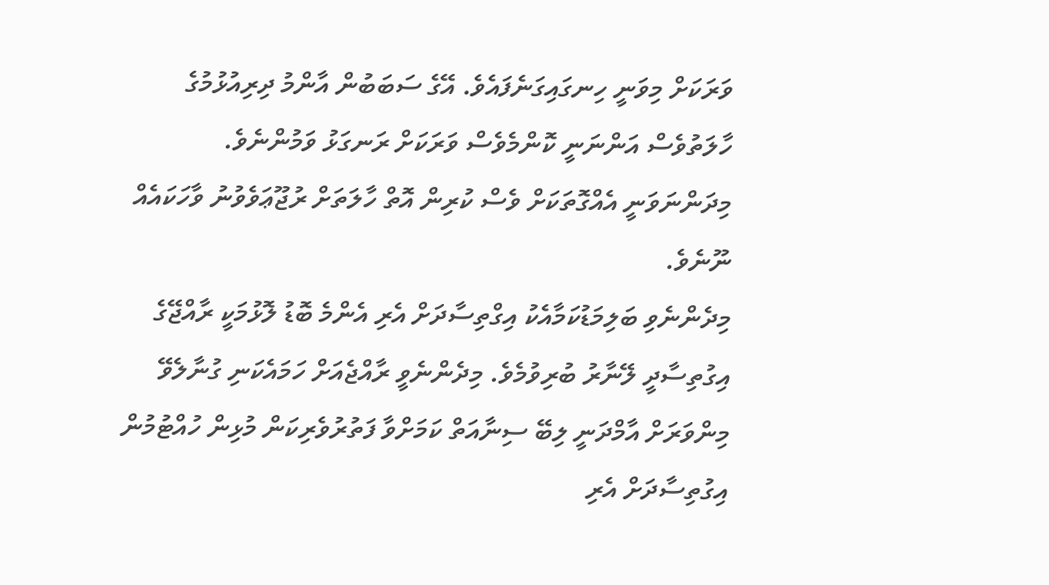ވަރަކަށް މިވަނީ ހިނގައިގަނެފައެވެ. އޭގެ ސަބަބުން އާންމު ދިރިއުޅުމުގެ ހާލަތުވެސް އަންނަނީ ކޮންމެވެސް ވަރަކަށް ރަނގަޅު ވަމުންނެވެ. މިދަންނަވަނީ އެއްގޮތަކަށް ވެސް ކުރިން އޮތް ހާލަތަށް ރުޖޫޢަވެވުނު ވާހަކައެއް ނޫނެވެ.
މިދެންނެވި ބަލިމަޑުކަމާއެކު އިގްތިސާދަށް އެރި އެންމެ ބޮޑު ލޮޅުމަކީ ރާއްޖޭގެ އިގުތިސާދީ ލޭނާރު ބުރިވުމެވެ. މިދެންނެވީ ރާއްޖެއަށް ހަމައެކަނި ގުނާލެވޭ މިންވަރަށް އާމްދަނީ ލިބޭ ސިނާއަތް ކަމަށްވާ ފަތުރުވެރިކަން މުޅިން ހުއްޓުމުން އިގުތިސާދަށް އެރި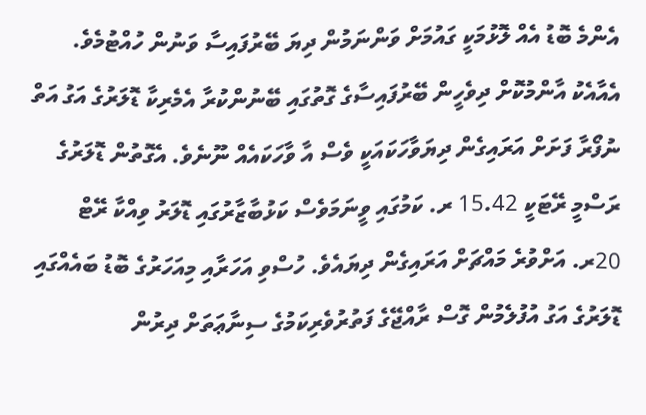އެންމެ ބޮޑު އެއް ލޮޅުމަކީ ގައުމަށް ވަންނަމުން ދިޔަ ބޭރުފައިސާ ވަނުން ހުއްޓުމެވެ. އެއާއެކު އާންމުކޮށް ދިވެހީން ބޭރުފައިސާގެ ގޮތުގައި ބޭނުންކުރާ އެމެރިކާ ޑޮލަރުގެ އަގު އަތް ނުފޯރާ ފަށަށް އަރައިގެން ދިޔަވާހަކައަކީ ވެސް އާ ވާހަކައެއް ނޫނެވެ. އެގޮތުން ޑޮލަރުގެ ރަސްމީ ރޭޓަކީ 15.42 ރ. ކަމުގައި ވީނަމަވެސް ކަޅުބާޒާރުގައި ޑޮލަރު ވިއްކާ ރޭޓް 20ރ. އަށްވުރެ މައްޗަށް އަރައިގެން ދިޔައެވެ. ހުސްވި އަހަރާއި މިއަހަރުގެ ބޮޑު ބައެއްގައި ޑޮލަރުގެ އަގު އުފުލެމުން ގޮސް ރާއްޖޭގެ ފަތުރުވެރިކަމުގެ ސިނާޢަތަށް ދިރުން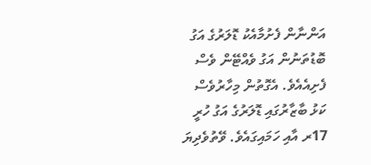އަންނާން ފެށުމާއެކު ޑޮލަރުގެ އަގު ބޮޑުތަނުން އަގު ވެއްޓޭން ވެސް ފެށިއެއެވެ. އެގޮތުން މިހާރުވެސް ކަޅު ބާޒާރުގައި ޑޮލަރުގެ އަގު ހުރީ 17ރ އާއި ހަމައިގައެވެ. ވޭތުވެދިޔަ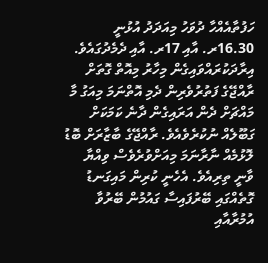ހަފުތާއެއްހާ ދުވަހު މިއަދަދު އުޅުނީ 16.30ރ. އާއި 17ރ. އާއި ދެމެދުގައެވެ. އިރާދަކުރައްވައިގެން މިހާރު މިއޮތް ގޮތަށް ރާއްޖޭގެ ފަތުރުވެރިން ދެމި އޮތްނަމަ މިއަގު މާ މައްޗަށް ދެން އަރައިގެން ދާނެ ކަމަކަށް ގަބޫލެއް ނުކުރެވެއެވެ. ރާއްޖޭގެ ބާޒާރަށް ބޮޑު ލޮޅުމެއް ނާރާނަމަ މިއަށްވުރެވެސް ވިއްޔާ ވާނީ ތިރިއެވެ. އެހެނީ ކުރިން މައިގަނޑު ގޮތެއްގައި ބޭރުފައިސާ ގައުމުން ބޭރުވާ އުމުރާއާއި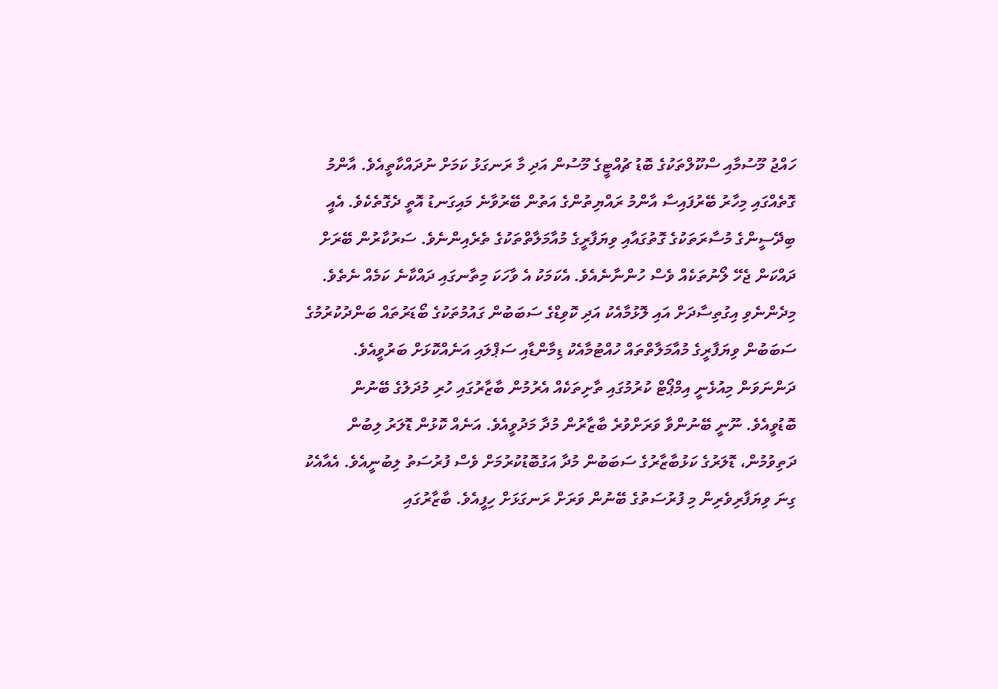ހައްޖު މޫސުމާއި ސްކޫލްތަކުގެ ބޮޑު ޗުއްޓީގެ މޫސުން އަދި މާ ރަނގަޅު ކަމަށް ނުދައްކާތީއެވެ. އާންމު ގޮތެއްގައި މިހާރު ބޭރުފައިސާ އާންމު ރައްޔިތުންގެ އަތުން ބޭރުވާނެ މައިގަނޑު އޮތީ ދެގޮތެކެވެ. އެއީ ބިދޭސީންގެ މުސާރަތަކުގެ ގޮތުގައާއި ވިޔަފާރީގެ މުއާމަލާތްތަކުގެ ތެރެއިންނެވެ. ސަރުކާރުން ބޭރަށް ދައްކަން ޖެހޭ ލޯނުތަކެއް ވެސް ހުންނާނެއެވެ. އެކަމަކު އެ ވާހަކަ މިތާނގައި ދައްކާނެ ކަމެއް ނެތެވެ.
މިދެންނެވި އިގުތިސާދަށް އައި ލޮޅުމާއެކު އަދި ކޮވިޑްގެ ސަބަބުން ގައުމުތަކުގެ ބޯޑަރުތައް ބަންދުކުރުމުގެ ސަބަބުން ވިޔަފާރީގެ މުއާމަލާތްތައް ހުއްޓުމާއެކު ޑިމާންޑާއި ސަޕްލައި އަނެއްކޮޅަށް ބަރުވީއެވެ. ދަންނަވަން މިއުޅެނީ އިމްޕޯޓް ކުރުމުގައި ތާށިތަކެއް އެރުމުން ބާޒާރުގައި ހުރި މުދަލުގެ ބޭނުން ބޮޑުވީއެވެ. ނޫނީ ބޭނުންވާ ވަރަށްވުރެ ބާޒާރުން މުދާ މަދުވީއެވެ. އަނެއް ކޮޅުން ޑޮލަރު ލިބުން ދަތިވުމުން، ޑޮލަރުގެ ކަޅުބާޒާރުގެ ސަބަބުން މުދާ އަގުބޮޑުކުރުމަށް ވެސް ފުރުސަތު ލިބުނީއެވެ. އެއާއެކު ގިނަ ވިޔަފާރިވެރިން މި ފުރުސަތުގެ ބޭނުން ވަރަށް ރަނގަޅަށް ހިފީއެވެ. ބާޒާރުގައި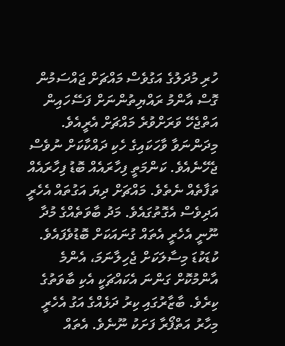ހުރި މުދަލުގެ އަގުވެސް މައްޗަށް ޖައްސަމުން ގޮސް އާންމު ރައްޔިތުންނަށް ފަސޭހައިން އަތްޖެހޭ ވަރަށްވުރެ މައްޗަށް އެރީއެވެ. މިދަންނަވާ ވާހަކައިގެ ހެކި ދައްކާކަށް ނުވެސް ޖެހޭނެއެވެ. ކަންމަތީ ފިހާރައެއް ބޮޑު ފިހާރައެއް ތަފާތެއް ނެތެވެ. މައްޗަށް ދިޔަ އަގުތައް އެހެރީ އަދިވެސް އެގޮތުގައެވެ. މަދު ބާވަތެއްގެ މުދާ ނޫނީ އެހެރީ އެތައް ގުނައަކަށް ބޮޑުވެފައެވެ. ކުޑަކުޑަ މިސާލަކަށް ޖެހިލާނަމަ، އެންމެ އާންމުކޮށް ގަންނަ އެކައްޗަކީ އެކި ބާވަތުގެ ކިރެވެ. ބާޒާރުގައި ކިރު ދަޅެއްގެ އަގު އެހެރީ މިހާރު އަތްފޯރާ ފަށަކު ނޫނެވެ. އެތައް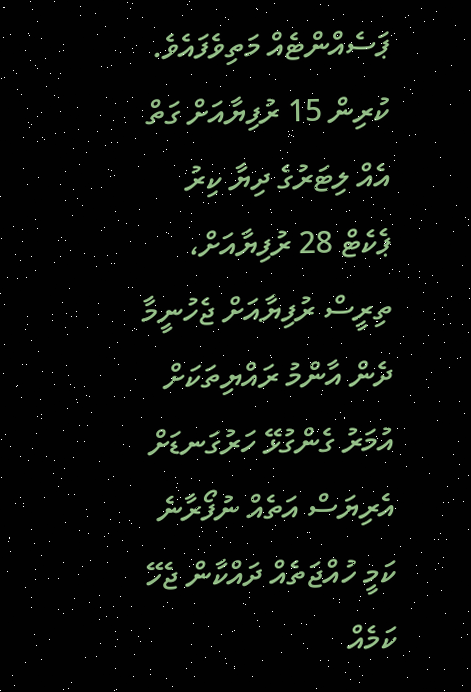ޕަސެއްންޓެއް މަތިވެފައެވެ. ކުރިން 15 ރުފިޔާއަށް ގަތް އެއް ލިޓަރުގެ ދިޔާ ކިރު ޕެކެޓް 28 ރުފިޔާއަށް، ތިރީސް ރުފިޔާއަށް ޖެހުނީމާ ދެން އާންމު ރައްޔިތަކަށް އުމަރު ގެންގުޅޭ ހަރުގަނޑަށް އެރިޔަސް އަތެއް ނުފޯރާނެ ކަމީ ހުއްޖަތެއް ދައްކާން ޖެހޭ ކަމެއް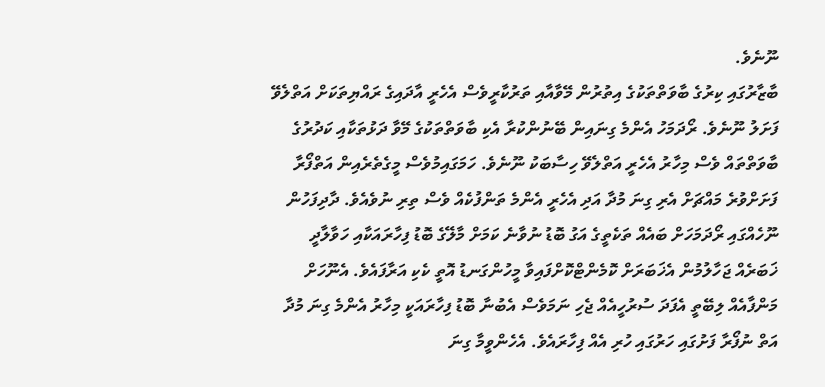ނޫނެވެ.
ބާޒާރުގައި ކިރުގެ ބާވަތްތަކުގެ އިތުރުން މޭވާއާއި ތަރުކާރީވެސް އެހެރީ އާދައިގެ ރައްޔިތަކަށް އަތްލެވޭ ފަށަލު ނޫނެވެ. ރޯދަމަހު އެންމެ ގިނައިން ބޭނުންކުރާ އެކި ބާވަތްތަކުގެ މޭވާ ދަޅުތަކާއި ކަދުރުގެ ބާވަތްތައް ވެސް މިހާރު އެހެރީ އަތްލެވޭ ހިސާބަކު ނޫނެވެ. ހަމަގައިމުވެސް މީގެތެރެއިން އަތްފޯރާ ފަށަށްވުރެ މައްޗަށް އެރި ގިނަ މުދާ އަދި އެހެރީ އެންމެ ތަންފުކެއް ވެސް ތިރި ނުވެއެވެ. ދާދިފަހުން ނޫހެއްގައި ރޯދަމަހަށް ބައެއް ތަކެތީގެ އަގު ބޮޑު ނުވާނެ ކަމަށް މާލޭގެ ބޮޑު ފިހާރައަކާއި ހަވާލާދީ ޚަބަރެއް ޖަހާލުމުން އެޚަބަރަށް ކޮމެންޓްކޮށްފައިވާ މީހުންގަނޑު އޮތީ ކެކި އަރާފައެވެ. އެނޫހަށް މަންފާއެއް ލިބޭތީ އެފަދަ ސުރުހީއެއް ޖެހި ނަމަވެސް އެބުނާ ބޮޑު ފިހާރައަކީ މިހާރު އެންމެ ގިނަ މުދާ އަތް ނުފޯރާ ފަށުގައި ހަރުގައި ހުރި އެއް ފިހާރައެވެ. އެހެންވީމާ ގިނަ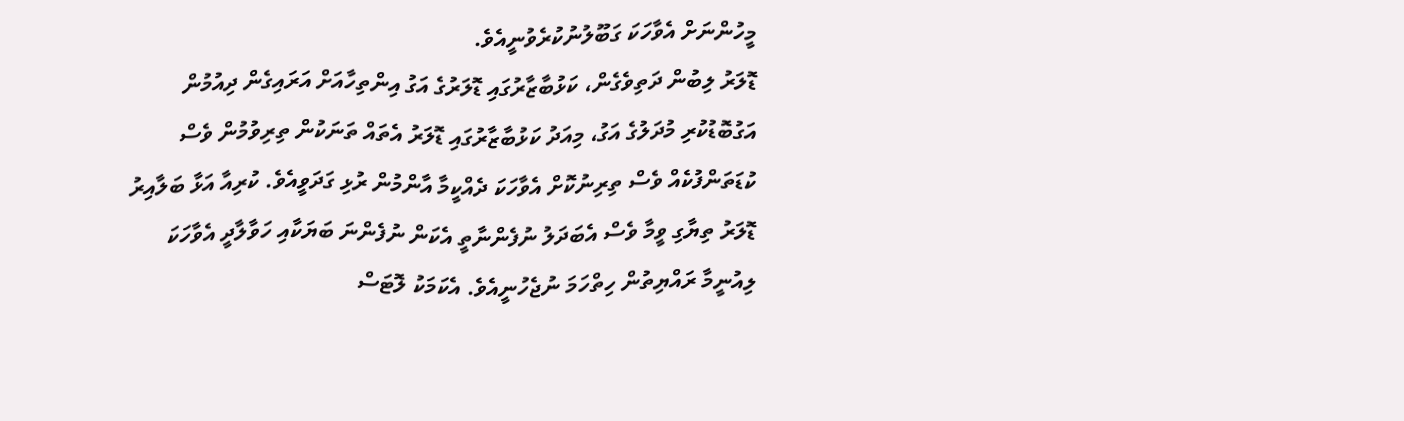މީހުންނަށް އެވާހަކަ ގަބޫލުނުކުރެވުނީއެވެ.
ޑޮލަރު ލިބުން ދަތިވެގެން، ކަޅުބާޒާރުގައި ޑޮލަރުގެ އަގު އިންތިހާއަށް އަރައިގެން ދިއުމުން އަގުބޮޑުކުރި މުދަލުގެ އަގު، މިއަދު ކަޅުބާޒާރުގައި ޑޮލަރު އެތައް ތަނަކުން ތިރިވުމުން ވެސް ކުޑަތަންފުކެއް ވެސް ތިރިނުކޮށް އެވާހަކަ ދެއްކީމާ އާންމުން ރުޅި ގަދަވީއެވެ. ކުރިއާ އަޅާ ބަލާއިރު ޑޮލަރު ތިޔާގި ވީމާ ވެސް އެބަދަލު ނުފެންނާތީ އެކަން ނުފެންނަ ބަޔަކާއި ހަވާލާދީ އެވާހަކަ ލިއުނީމާ ރައްޔިތުން ހިތްހަމަ ނުޖެހުނީއެވެ. އެކަމަކު ލޮޓަސް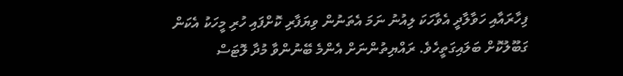ފިހާރައާއި ހަވާލާދީ އެވާހަކަ ލިއުނު ނަމަ އެތަނުން ވިޔަފާރި ކޮށްފައި ހުރި މީހަކު އެކަން ގަބޫލުކޮށް ބަލައިގަތީހެވެ. ރައްޔިތުންނަށް އެންމެ ބޭނުންވާ މުދާ ލޮޓަސް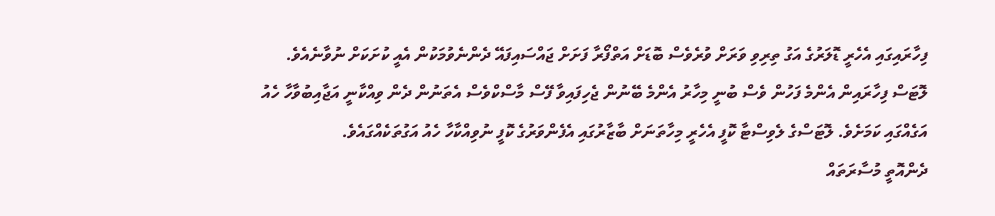ފިހާރައިގައި އެހެރީ ޑޮލަރުގެ އަގު ތިރިވި ވަރަށް ވުރެވެސް ބޮޑަށް އަތްފޯރާ ފަށަށް ޖައްސައިފައޭ ދެންނެވުމަކުން އެއީ ކުށަކަށް ނުވާނެއެވެ. ލޮޓަސް ފިހާރައިން އެންމެ ފަހުން ވެސް ބުނީ މިހާރު އެންމެ ބޭނުން ޖެހިފައިވާ ފޭސް މާސްކްވެސް އެތަނުން ދެން ވިއްކާނީ އަޖާއިބުވާހާ ހެއު އަގެއްގައި ކަމަށެވެ. ލޮޓަސްގެ ލެވިސްޓާ ކޮފީ އެހެރީ މިހާތަނަށް ބާޒާރުގައި އެފެންވަރުގެ ކޮފީ ނުވިއްކާހާ ހެއު އަގުތަކެއްގައެވެ.
ދެންއޮތީ މުސާރަތައް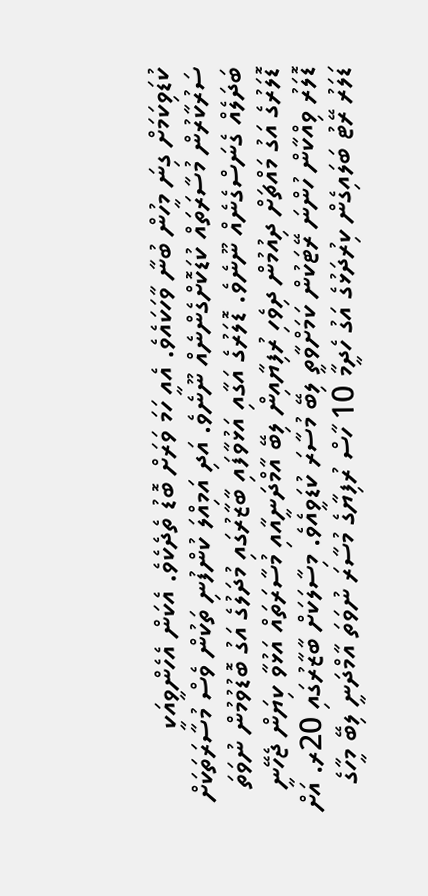ކުޑަވިކަމަށް ގިނަ މީހުން ބުނާ ވާހަކައެވެ. އެއީ ހަމަ ވަރަށް ބޮޑު ތެދެކެވެ. އެކަން އެހެންވީއަކީ ސަރުކާރުން މުސާރަތައް ކުޑަކޮށްގެންނެއް ނޫނެވެ. އަދި އަމިއްލަ ކުންފުނި ތަކުން ވެސް މުސާރަތަކަށް ބަދަލެއް ގެނަސްގެނެއް ނޫނެވެ. ޑޮލަރުގެ އަގާއި އަޅުވާފައި ބާޒާރުގައި މުދަލުގެ އަގު ބޮޑުވުމުން ނުވަތަ ޑޮލަރުގެ އަގު މައްޗަށް ދިއުމުން ދިވެހި ރުފިޔާއިން ލިބޭ އާމްދަނީއާއި މުސާރަތައް އަޅުވާ ކިޔަން ޖެހޭނީ ޑޮލަރު ވިއްކާން ހުންނަ ރޭޓަކުން ކަމަށްވާތީ ލިބޭ މުސާރަ ކުޑަވީއެވެ. މިސާލަކަށް ބާޒާރުގައި 20ރ. އަށް ޑަލަރު ރޭޓު ބަލައިގެން ކިރުދަޅުގެ އަގު ހެދީމާ 10 ހާސް ރުފިޔާގެ މުސާރަ ނުވަތަ އާމްދަނީ ލިބޭ މީހާގެ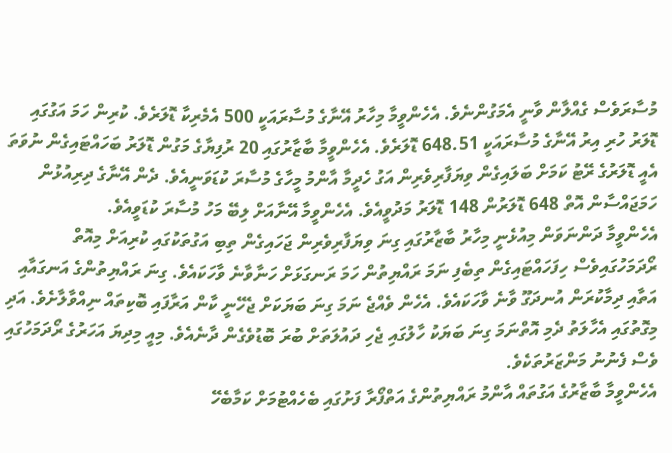މުސާރަވެސް ގެއްލާން ވާނީ އެމަގުންނެވެ. އެހެންވީމާ މިހާރު އޭނާގެ މުސާރައަކީ 500 އެމެރިކާ ޑޮލަރެވެ. ކުރިން ހަމަ އަގުގައި ޑޮލަރު ހުރި އިރު އޭނާގެ މުސާރައަކީ 648.51 ޑޮލަރެވެ. އެހެންވީމާ ބާޒާރުގައި 20 ރުފިޔާގެ މަގުން ޑޮލަރު ބަހައްޓައިގެން ނުވަތަ އެއީ ޑޮލަރުގެ ރޭޓު ކަމަށް ބަލައިގެން ވިޔަފާރިވެރިން އަގު ހެދީމާ އާންމު މީހާގެ މުސާރަ ކުޑަވަނީއެވެ. ދެން އޭނާގެ ދިރިއުޅުން ހަމަޖައްސާން އޮތް 648 ޑޮލަރުން 148 ޑޮލަރު މަދުވީއެވެ. އެހެންވީމާ އޭނާއަށް ލިބޭ މަހު މުސާރަ ކުޑަވީއެވެ.
އެހެންވީމާ ދަންނަވަން މިއުޅެނީ މިހާރު ބާޒާރުގައި ގިނަ ވިޔަފާރިވެރިން ޖަހައިގެން ތިބި އަގުތަކުގައި ކުރިއަށް މިއޮތް ރޯދަމަހުގައިވެސް ހިފަހައްޓައިގެން ތިބެފި ނަމަ ރައްޔިތުން ހަމަ ރަނގަޅަށް ހަނާވާނެ ވާހަކައެވެ. ގިނަ ރައްޔިތުންގެ އަނގައާއި އަތާއި ދިމާކުރަން އުނދަގޫ ވާނެ ވާހަކައެވެ. އެހެން ވެއްޖެ ނަމަ ގިނަ ބަޔަކަށް ޖެހޭނީ ކާން އަރާފައި ބޮކިތައް ނިއްވާލާށެވެ. އަދި މިގޮތުގައި އެހާލަތު ދެމި އޮތްނަމަ ގިނަ ބަޔަކު ހާލުގައި ޖެހި ދައުލަތަށް ބުރަ ބޮޑުވެގެން ދާނެއެވެ. މިއީ މިދިޔަ އަހަރުގެ ރޯދަމަހުގައި ވެސް ފެނުނު މަންޒަރުތަކެވެ.
އެހެންވީމާ ބާޒާރުގެ އަގުތައް އާންމު ރައްޔިތުންގެ އަތްފޯރާ ފަށުގައި ބެހެއްޓުމަށް ކަމާބެހޭ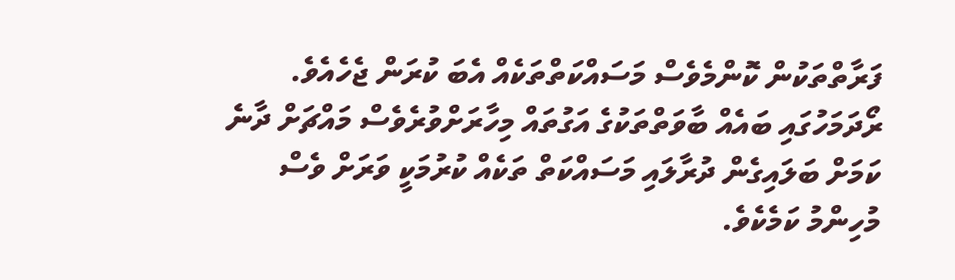ފަރާތްތަކުން ކޮންމެވެސް މަސައްކަތްތަކެއް އެބަ ކުރަން ޖެހެއެވެ. ރޯދަމަހުގައި ބައެއް ބާވަތްތަކުގެ އަގުތައް މިހާރަށްވުރެވެސް މައްޗަށް ދާނެ ކަމަށް ބަލައިގެން ދުރާލައި މަސައްކަތް ތަކެއް ކުރުމަކީ ވަރަށް ވެސް މުހިންމު ކަމެކެވެ.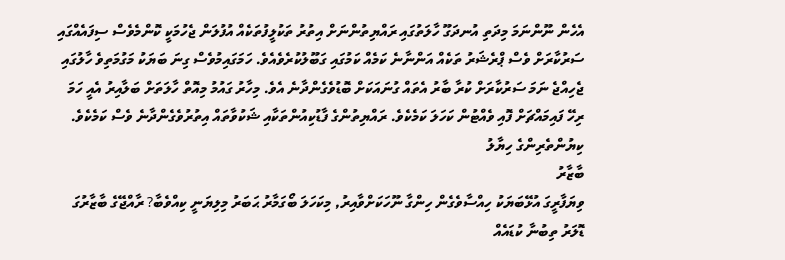އެހެން ނޫންނަމަ މިދަތި އުނދަގޫ ހާލަތުގައި ރައްޔިތުންނަށް އިތުރު ތަކުލީފުތަކެއް އުފުލަން ޖެހުމަކީ ކޮންމެވެސް ސިފައެއްގައި ސަރުކާރަށް ވެސް ޕްރެޝަރު ތަކެއް އަންނާނެ ކަމެއް ކަމުގައި ގަބޫލުކުރެވެއެވެ. ހަމަގައިމުވެސް ގިނަ ބަޔަކު މަގުމަތިވެ ހާލުގައި ޖެހިއްޖެ ނަމަ ސަރުކާރަށް ކުރާ ބާރު އެތައް ގުނައަކަށް ބޮޑުވެގެންދާނެ އެވެ. މިހާރު ގައުމު މިއޮތް ހާލަތަށް ބަލާއިރު އެއީ ހަމަ ރިހޭ ފައިމައްޗަށް ފޮއި ވެއްޓުން ކަހަލަ ކަމެކެވެ. ރައްޔިތުންގެ ފާޑުކިއުންތަކާއި ޝަކުވާތައް އިތުރުވެގެންދާނެ ވެސް ކަމެކެވެ.
ކިޔުންތެރިންގެ ހިޔާލު
ބާޒާރު
ވިޔަފާރީގަ އުޅޭބަޔަކު ހިއްސާވެގެން ހިންގާ ނޫހަކަށްވާއިރު, މިކަހަލަ ބޯގަމާރު ޙަބަރު މިލިޔަނީ ކިއްވެބާ? ރާއްޖޭގެ ބާޒާރުގަ ޑޮލަރު ތިބުނާ ކުޑައެއް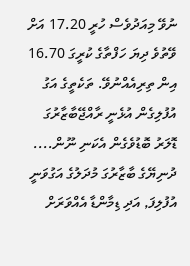ނުވޭ މިއަދުވެސް ހުރީ 17.20 އަށް ވޭތުވެ ދިޔަ ހަފްތާގެ ކުރީގަ 16.70 އިން ތިރިއެއްނުވޭ. ތަކެތީގެ އަގު އުފުލިގެން އުޅެނީ ރާއްޖޭބާޒާރުގަ ޑޮލަރު ބޮޑުވެގެން އެކަނި ނޫން.... ދުނިޔޭގެ ބާޒާރުގަ މުދަލުގެ އަގުވަނީ އުފުލިފަ, އަދި ޑިމާންޑާ އެއްވަރަށް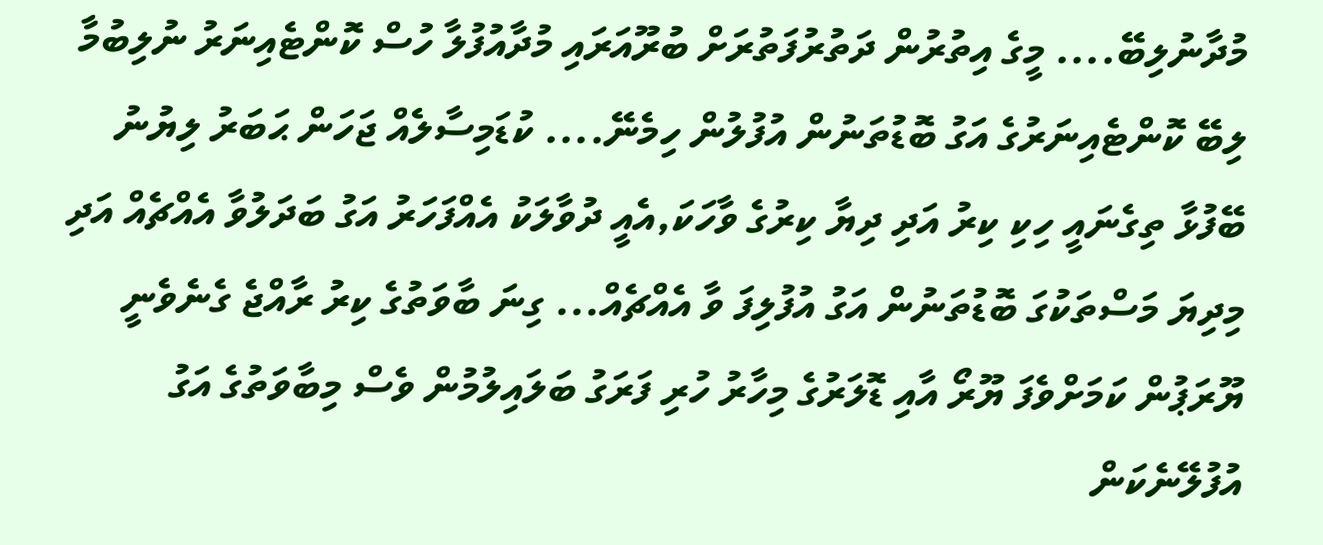މުދާނުލިބޭ.... މީގެ އިތުރުން ދަތުރުފަތުރަށް ބުރޫއަރައި މުދާއުފުލާ ހުސް ކޮންޓެއިނަރު ނުލިބުމާ ލިބޭ ކޮންޓެއިނަރުގެ އަގު ބޮޑުތަނުން އުފުލުން ހިމެނޭ.... ކުޑަމިސާލެއް ޖަހަން ޙަބަރު ލިޔުނު ބޭފުޅާ ތިގެނައީ ހިކި ކިރު އަދި ދިޔާ ކިރުގެ ވާހަކަ,އެއީ ދުވާލަކު އެއްފަހަރު އަގު ބަދަލުވާ އެއްޗެއް އަދި މިދިޔަ މަސްތަކުގަ ބޮޑުތަނުން އަގު އުފުލިފަ ވާ އެއްޗެއް... ގިނަ ބާވަތުގެ ކިރު ރާއްޖެ ގެނެވެނީ ޔޫރަޕުން ކަމަށްވެފަ ޔޫރޯ އާއި ޑޮލަރުގެ މިހާރު ހުރި ފަރަގު ބަލައިލުމުން ވެސް މިބާވަތުގެ އަގު އުފުލޭނެކަން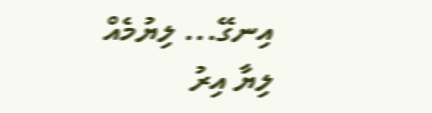އިނގޭ... ލިޔުމެއް ލިޔާ އިރު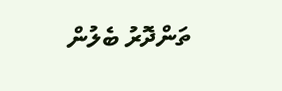ތަންދޮރު ބެލުން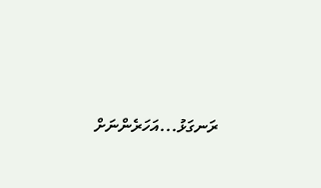ރަނގަޅު...އަހަރެންނަށް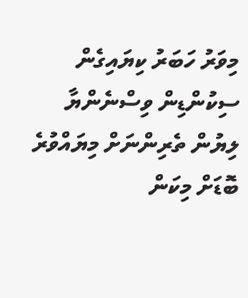މިވަރު ހަބަރު ކިޔައިގެން ސިކުންޑިން ވިސްނެންޔާ ލިޔުން ތެރިންނަށް މިޔައްވުރެ ބޮޑަށް މިކަން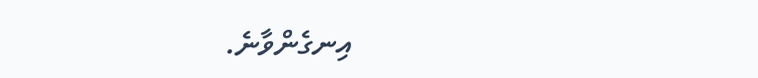އިނގެންވާނެ.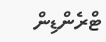ޓްރެންޑިން